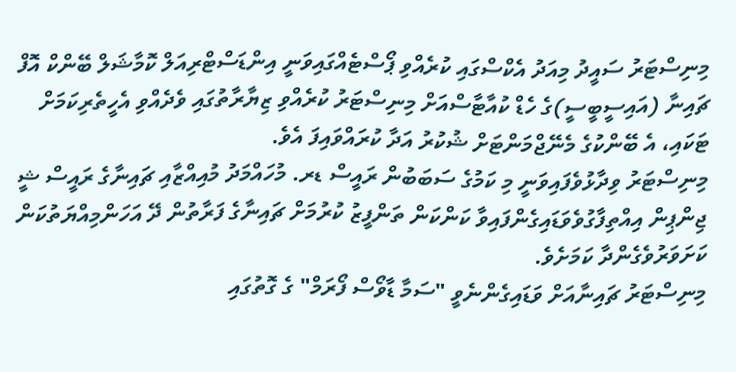މިނިސްޓަރު ސައީދު މިއަދު އެކްސްގައި ކުރެއްވި ޕޯސްޓެއްގައިވަނީ އިންޑަސްޓްރިއަލް ކޮމާޝަލް ބޭންކް އޮފް ޗައިނާ (އައިސީބީސީ)ގެ ހެޑް ކުއާޓާސްއަށް މިނިސްޓަރު ކުރެއްވި ޒިޔާރާތުގައި ވެދެއްވި އެހީތެރިކަމަށް ޓަކައި، އެ ބޭންކުގެ މެނޭޖްމަންޓަށް ޝުކުރު އަދާ ކުރައްވައިފަ އެވެ.
މިނިސްޓަރު ވިދާޅުވެފައިވަނީ މި ކަމުގެ ސަބަބުން ރައީސް ޑރ. މުހައްމަދު މުއިއްޒާއި ޗައިނާގެ ރައީސް ޝީ ޖިންޕިން އިއްތިފާގުވެވަޑައިގެންފައިވާ ކަންކަން ތަންފީޒު ކުރުމަށް ޗައިނާގެ ފަރާތުން ދޭ އަހަންމިއްޔަތުކަން ކަށަވަރުވެގެންދާ ކަމަށެވެ.
މިނިސްޓަރު ޗައިނާއަށް ވަޑައިގެންނެވީ "ސަމާ ޑާވޯސް ފޯރަމް" ގެ ގޮތުގައި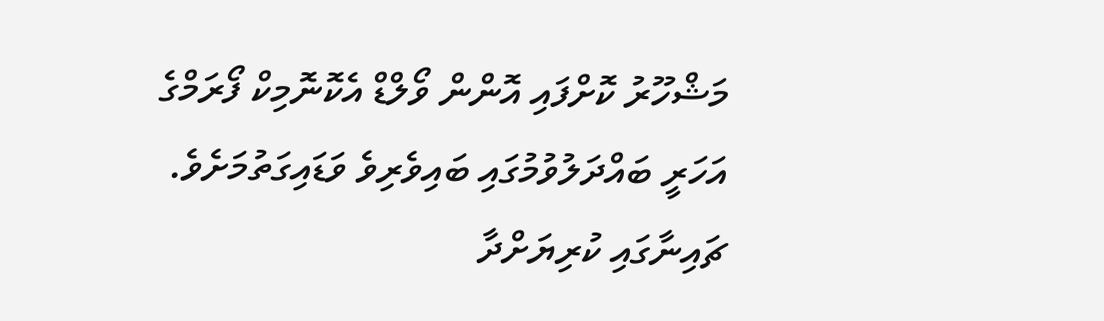މަޝްހޫރު ކޮށްފައި އޮންން ވޯލްޑް އެކޮނޮމިކް ފޯރަމްގެ އަހަރީ ބައްދަލުވުމުގައި ބައިވެރިވެ ވަޑައިގަތުމަށެވެ.
ޗައިނާގައި ކުރިޔަށްދާ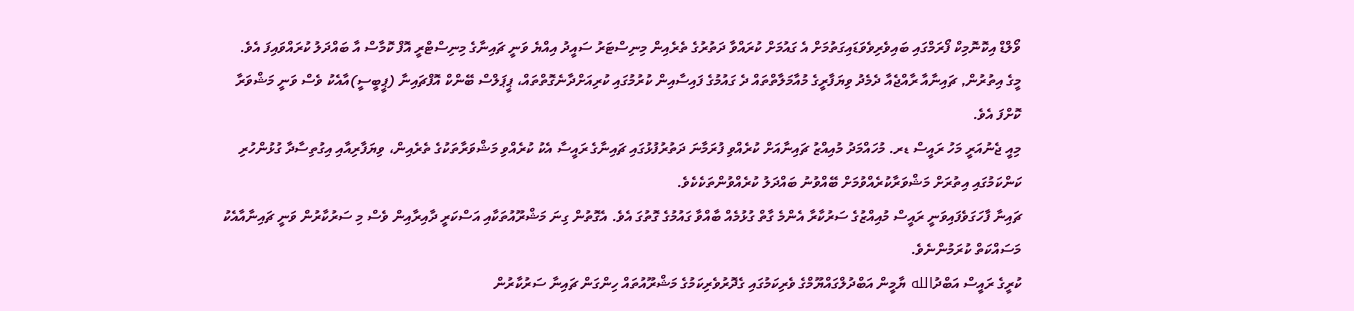ވޯލްޑް އިކޮނޮމިކް ފޯރަމްގައި ބައިވެރިވެވަޑައިގަތުމަށް އެ ގައުމަށް ކުރައްވާ ދަތުރުގެ ތެރެއިން މިނިސްޓަރު ސައީދު އިއްޔެ ވަނީ ޗައިނާގެ މިނިސްޓްރީ އޮފް ކޮމާސް އާ ބައްދަލު ކުރައްވައިފަ އެވެ.
މީގެ އިތުރުން, ޗައިނާއާ ރާއްޖެއާ ދެމެދު ވިޔަފާރީގެ މުއާމަލާތްތައް ދެ ގައުމުގެ ފައިސާއިން ކުރުމުގައި ކުރިއަށްދާނެގޮތްތައް، ޕީޕަލްސް ބޭންކް އޮފްޗައިނާ (ޕީބީސީ)އާއެކު ވެސް ވަނީ މަޝްވަރާ ކޮށްފަ އެވެ.
މިއީ ޖެނުއަރީ މަހު ރައީސް ޑރ. މުހައްމަދު މުއިއްޒު ޗައިނާއަށް ކުރެއްވި ފުރަމާނަ ދަތުރުފުޅުގައި ޗައިނާގެ ރައީސާ އެކު ކުރެއްވި މަޝްވަރާތަކުގެ ތެރެއިން، ވިޔަފާރިއާއި އިގުތިސާދާ ގުޅުންހުރި ކަންކަމުގައި އިތުރަށް މަޝްވަރާކުރެއްވުމަށް ބޭއްވުނު ބައްދަލު ކުރެއްވުންތަކެކެވެ.
ޗައިނާ ފާހަގަވެފައިވަނީ ރައީސް މުއިއްޒުގެ ސަރުކާރާ އެންމެ ގާތް ގުޅުމެއް ބާއްވާ ގައުމުގެ ގޮތުގަ އެވެ. އެގޮތުން ގިނަ މަޝްރޫއުތަކާއި އަސްކަރީ ދާއިރާއިން ވެސް މި ސަރުކާރުން ވަނީ ޗައިނާއާއެކު މަސައްކަތް ކުރަމުންނެވެ.
ކުރީގެ ރައީސް އަބްދުالله ޔާމީން އަބްދުލްގައްޔޫމްގެ ވެރިކަމުގައި ގެދޮރުވެރިކަމުގެ މަޝްރޫއުތައް ހިންގަން ޗައިނާ ސަރުކާރުން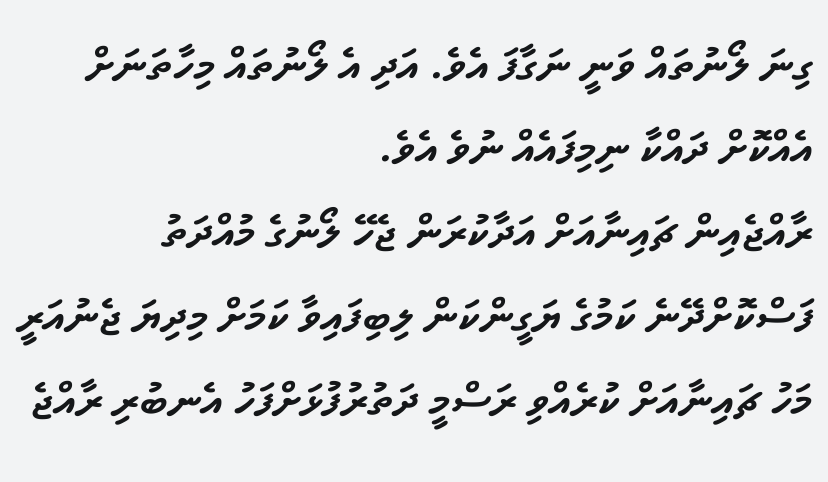ގިނަ ލޯނުތައް ވަނީ ނަގާފަ އެވެ. އަދި އެ ލޯނުތައް މިހާތަނަށް އެއްކޮށް ދައްކާ ނިމިފައެއް ނުވެ އެވެ.
ރާއްޖެއިން ޗައިނާއަށް އަދާކުރަން ޖެހޭ ލޯނުގެ މުއްދަތު ފަސްކޮށްދޭނެ ކަމުގެ ޔަގީންކަން ލިބިފައިވާ ކަމަށް މިދިޔަ ޖެނުއަރީ މަހު ޗައިނާއަށް ކުރެއްވި ރަސްމީ ދަތުރުފުޅަށްފަހު އެނބުރި ރާއްޖެ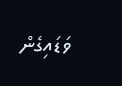ވަޑައިގެން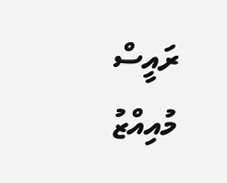ރައީސް މުއިއްޒު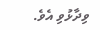ވިދާޅުވި އެވެ.